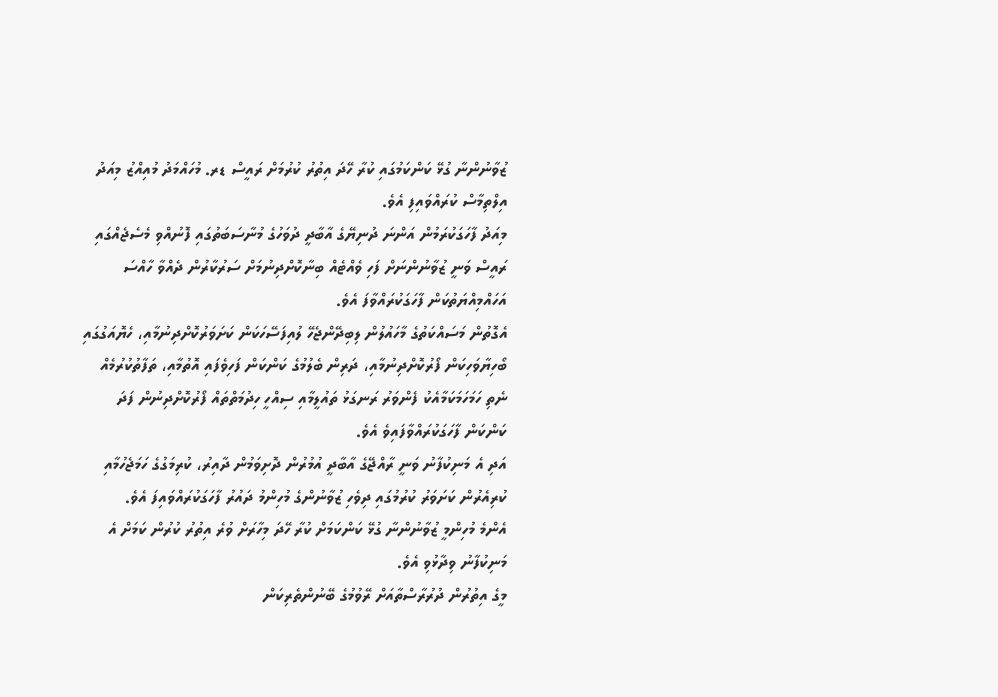ޒުވާނުންނާ ގުޅޭ ކަންކަމުގައި ކުރާ ހޭދަ އިތުރު ކުރުމަށް ރައީސް ޑރ. މުހައްމަދު މުއިއްޒު މިއަދު އިލްތިމާސް ކުރައްވައިފި އެވެ.
މިއަދު ފާހަގަކުރަމުން އަންނަ ދުނިޔޭގެ އާބާދީ ދުވަހުގެ މުނާސަބަތުގައި ފޮނުއްވި މެސެޖެއްގައި ރައީސް ވަނީ ޒުވާނުންނަށް ފަހި ވެއްޓެއް ބިނާކޮށްދިނުމަށް ސަރުކާރުން ދެއްވާ ހާއްސަ އަހައްމިއްޔަތުކަން ފާހަގަކުރައްވާފަ އެވެ.
އެގޮތުން މަސައްކަތުގެ މާހައުލުން ލިބިދޭންޖެހޭ ލުއިފަސޭހަކަން ކަށަވަރުކޮށްދިނުމާއި، ހެޔޮއަގުގައި ބޯހިޔާވަހިކަން ފޯރުކޮށްދިނުމާއި، ދަރިން ބެލުމުގެ ކަންކަން ފަހިވެފައި އޮތުމާއި، ތަފާތުކުރުމެއް ނެތި ހަމަހަމަކަމާއެކު ފެންވަރު ރަނގަޅު ތައުލީމާއި ސިއްހީ ހިދުމަތްތައް ފޯރުކޮށްދިނުން ފަދަ ކަންކަން ފާހަގަކުރައްވާފައިވެ އެވެ.
އަދި އެ މަނިކުފާނު ވަނީ ރާއްޖޭގެ އާބާދީ އުމުރުން ދޮށިވަމުން ދާއިރު، ކުރިމަގުގެ ހަމަޖެހުމާއި ކުރިއެރުން ކަށަވަރު ކުރުމުގައި ދިވެހި ޒުވާނުންގެ މުހިންމު ދައުރު ފާހަގަކުރައްވައިފަ އެވެ.
އެންމެ މުހިންމީ ޒުވާނުންނާ ގުޅޭ ކަންކަމަށް ކުރާ ހޭދަ މިހާރަށް ވުރެ އިތުރު ކުރުން ކަމަށް އެ މަނިކުފާނު ވިދާޅުވި އެވެ.
މީގެ އިތުރުން ދުރުރާސްތާއަށް ރޭވުމުގެ ބޭނުންތެރިކަން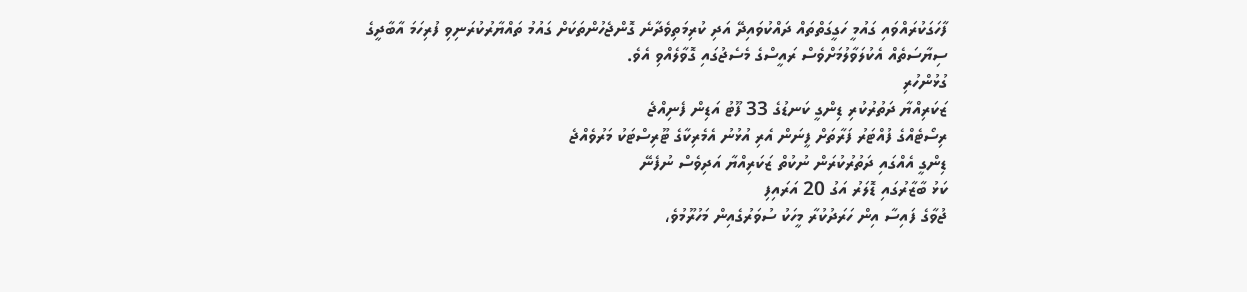ފާހަގަކުރައްވައި ގައުމީ ހަގީގަތްތައް ދައްކުވައިދޭ އަދި ކުރިމަތިވެދާނެ ގޮންޖެހުންތަކަށް ގައުމު ތައްޔާރުކުރަނިވި ފުރިހަމަ އާބާދީގެ ސިޔާސަތެއް އެކުލަވާލުމަށްވެސް ރައީސްގެ މެސެޖުގައި ގޮވާލެއްވި އެވެ.
ގުޅުންހުރި
ޒަކަރިއްޔާ ދަތުރުކުރި ޑިންގީ ކަނޑުގެ 33 ފޫޓު އަޑިން ފެނިއްޖެ
ރިސޯޓެއްގެ ފުއްޓަރު ފަރާތަށް ފީނަން އެރި އުޅުނު އެމެރިކާގެ ޓޫރިސްޓަކު މަރުވެއްޖެ
ޑިންގީ އެއްގައި ދަތުރުކުރަން ނުކުތް ޒަކަރިއްޔާ އަދިވެސް ނުފެނޭ
ކަޅު ބާޒާރުގައި ޑޮލަރު އަގު 20 އަރައިފި
ޖުވާގެ ފައިސާ އިން ހަރަދުކުރާ މީހަކު ސުވަރުގެއިން މަހުރޫމުވެ،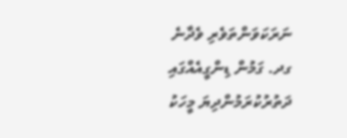ނަރަކަވަންތަވެރި ވެދާނެ
ގދ. ގަމުން ޑިންގީއެއްގައި ދަތުރުކުރަމުންދިޔަ މީހަކު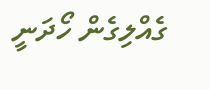ގެއްލިގެން ހޯދަނީ